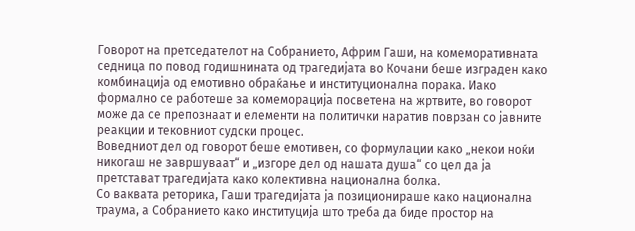Говорот на претседателот на Собранието, Африм Гаши, на комеморативната седница по повод годишнината од трагедијата во Кочани беше изграден како комбинација од емотивно обраќање и институционална порака. Иако формално се работеше за комеморација посветена на жртвите, во говорот може да се препознаат и елементи на политички наратив поврзан со јавните реакции и тековниот судски процес.
Воведниот дел од говорот беше емотивен, со формулации како „некои ноќи никогаш не завршуваат“ и „изгоре дел од нашата душа“ со цел да ја претстават трагедијата како колективна национална болка.
Со ваквата реторика, Гаши трагедијата ја позиционираше како национална траума, а Собранието како институција што треба да биде простор на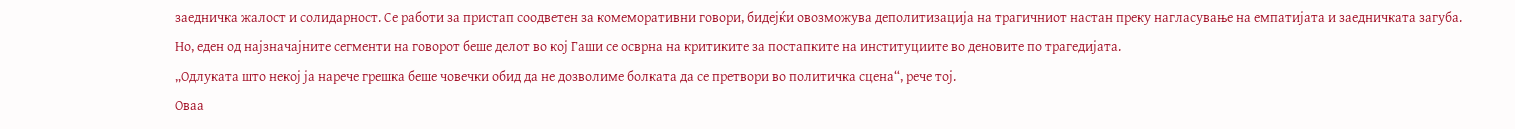заедничка жалост и солидарност. Се работи за пристап соодветен за комеморативни говори, бидејќи овозможува деполитизација на трагичниот настан преку нагласување на емпатијата и заедничката загуба.
Но, еден од најзначајните сегменти на говорот беше делот во кој Гаши се осврна на критиките за постапките на институциите во деновите по трагедијата.
„Одлуката што некој ја нарече грешка беше човечки обид да не дозволиме болката да се претвори во политичка сцена“, рече тој.
Оваа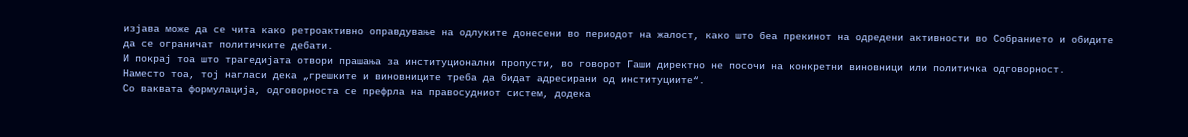изјава може да се чита како ретроактивно оправдување на одлуките донесени во периодот на жалост, како што беа прекинот на одредени активности во Собранието и обидите да се ограничат политичките дебати.
И покрај тоа што трагедијата отвори прашања за институционални пропусти, во говорот Гаши директно не посочи на конкретни виновници или политичка одговорност.
Наместо тоа, тој нагласи дека „грешките и виновниците треба да бидат адресирани од институциите“.
Со ваквата формулација, одговорноста се префрла на правосудниот систем, додека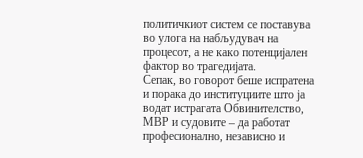политичкиот систем се поставува во улога на набљудувач на процесот, а не како потенцијален фактор во трагедијата.
Сепак, во говорот беше испратена и порака до институциите што ја водат истрагата Обвинителство, МВР и судовите – да работат професионално, независно и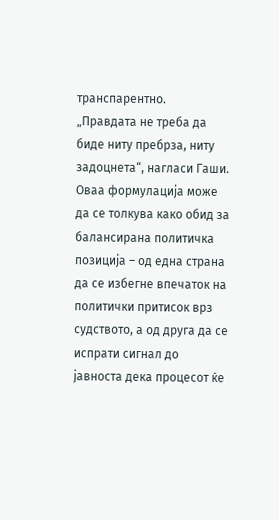транспарентно.
„Правдата не треба да биде ниту пребрза, ниту задоцнета“, нагласи Гаши.
Оваа формулација може да се толкува како обид за балансирана политичка позиција – од една страна да се избегне впечаток на политички притисок врз судството, а од друга да се испрати сигнал до јавноста дека процесот ќе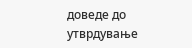доведе до утврдување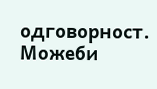одговорност.
Можеби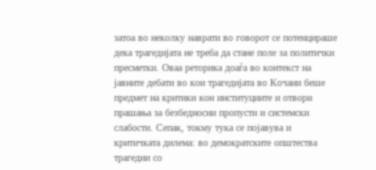затоа во неколку наврати во говорот се потенцираше дека трагедијата не треба да стане поле за политички пресметки. Оваа реторика доаѓа во контекст на јавните дебати во кои трагедијата во Кочани беше предмет на критики кон институциите и отвори прашања за безбедносни пропусти и системски слабости. Сепак, токму тука се појавува и критичката дилема: во демократските општества трагедии со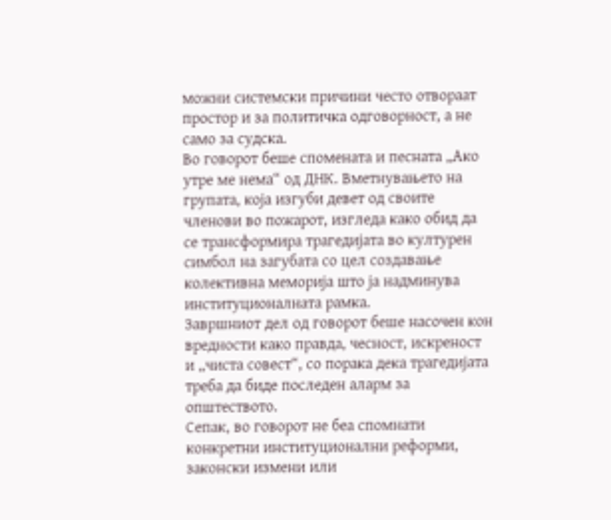можни системски причини често отвораат простор и за политичка одговорност, а не само за судска.
Во говорот беше спомената и песната „Ако утре ме нема“ од ДНК. Вметнувањето на групата, која изгуби девет од своите членови во пожарот, изгледа како обид да се трансформира трагедијата во културен симбол на загубата со цел создавање колективна меморија што ја надминува институционалната рамка.
Завршниот дел од говорот беше насочен кон вредности како правда, чесност, искреност и „чиста совест“, со порака дека трагедијата треба да биде последен аларм за општеството.
Сепак, во говорот не беа спомнати конкретни институционални реформи, законски измени или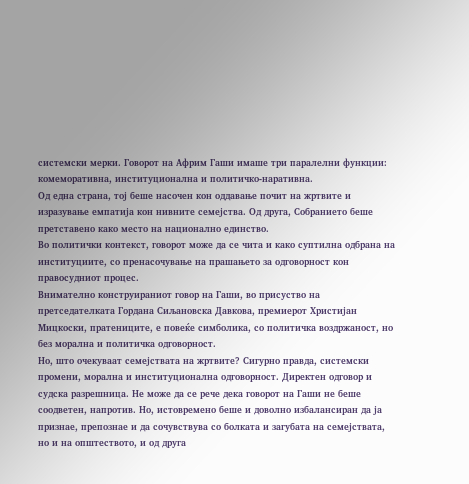системски мерки. Говорот на Африм Гаши имаше три паралелни функции: комеморативна, институционална и политичко-наративна.
Од една страна, тој беше насочен кон оддавање почит на жртвите и изразување емпатија кон нивните семејства. Од друга, Собранието беше претставено како место на национално единство.
Во политички контекст, говорот може да се чита и како суптилна одбрана на институциите, со пренасочување на прашањето за одговорност кон правосудниот процес.
Внимателно конструираниот говор на Гаши, во присуство на претседателката Гордана Сиљановска Давкова, премиерот Христијан Мицкоски, пратениците, е повеќе симболика, со политичка воздржаност, но без морална и политичка одговорност.
Но, што очекуваат семејствата на жртвите? Сигурно правда, системски промени, морална и институционална одговорност. Директен одговор и судска разрешница. Не може да се рече дека говорот на Гаши не беше соодветен, напротив. Но, истовремено беше и доволно избалансиран да ја признае, препознае и да сочувствува со болката и загубата на семејствата, но и на општеството, и од друга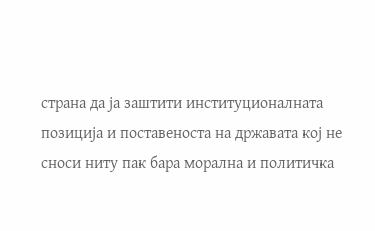страна да ја заштити институционалната позиција и поставеноста на државата кој не сноси ниту пак бара морална и политичка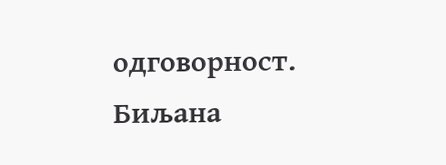одговорност.
Биљана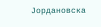Јордановска